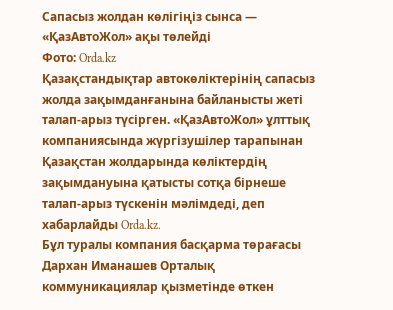Сапасыз жолдан көлігіңіз сынса — «ҚазАвтоЖол» ақы төлейді
Фото: Orda.kz
Қазақстандықтар автокөліктерінің сапасыз жолда зақымданғанына байланысты жеті талап-арыз түсірген. «ҚазАвтоЖол» ұлттық компаниясында жүргізушілер тарапынан Қазақстан жолдарында көліктердің зақымдануына қатысты сотқа бірнеше талап-арыз түскенін мәлімдеді, деп хабарлайды Orda.kz.
Бұл туралы компания басқарма төрағасы Дархан Иманашев Орталық коммуникациялар қызметінде өткен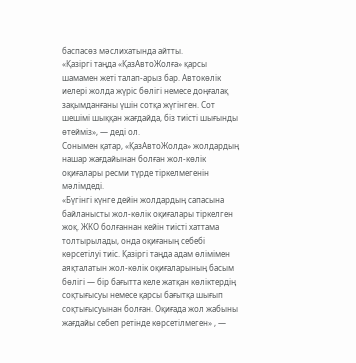баспасөз мәслихатында айтты.
«Қазіргі таңда «ҚазАвтоЖолға» қарсы шамамен жеті талап-арыз бар. Автокөлік иелері жолда жүріс бөлігі немесе доңғалақ зақымданғаны үшін сотқа жүгінген. Сот шешімі шыққан жағдайда, біз тиісті шығынды өтейміз», — деді ол.
Сонымен қатар, «ҚазАвтоЖолда» жолдардың нашар жағдайынан болған жол-көлік оқиғалары ресми түрде тіркелмегенін мәлімдеді.
«Бүгінгі күнге дейін жолдардың сапасына байланысты жол-көлік оқиғалары тіркелген жоқ. ЖКО болғаннан кейін тиісті хаттама толтырылады, онда оқиғаның себебі көрсетілуі тиіс. Қазіргі таңда адам өлімімен аяқталатын жол-көлік оқиғаларының басым бөлігі — бір бағытта келе жатқан көліктердің соқтығысуы немесе қарсы бағытқа шығып соқтығысуынан болған. Оқиғада жол жабыны жағдайы себеп ретінде көрсетілмеген» , —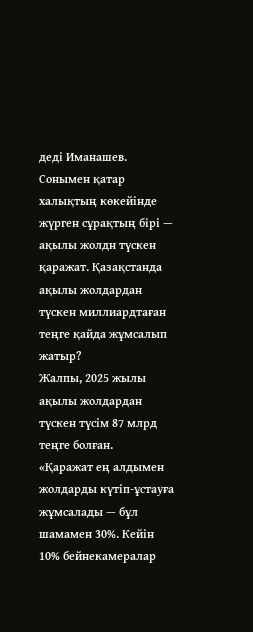деді Иманашев.
Сонымен қатар халықтың көкейінде жүрген сұрақтың бірі — ақылы жолдн түскен қаражат. Қазақстанда ақылы жолдардан түскен миллиардтаған теңге қайда жұмсалып жатыр?
Жалпы, 2025 жылы ақылы жолдардан түскен түсім 87 млрд теңге болған.
«Қаражат ең алдымен жолдарды күтіп-ұстауға жұмсалады — бұл шамамен 30%. Кейін 10% бейнекамералар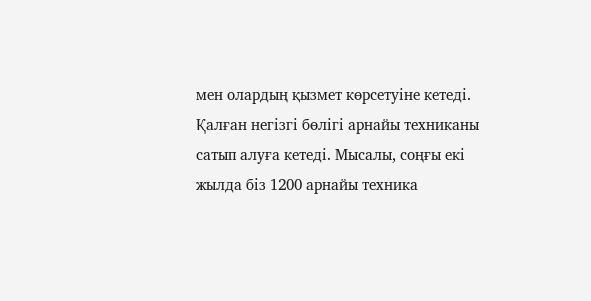мен олардың қызмет көрсетуіне кетеді. Қалған негізгі бөлігі арнайы техниканы сатып алуға кетеді. Мысалы, соңғы екі жылда біз 1200 арнайы техника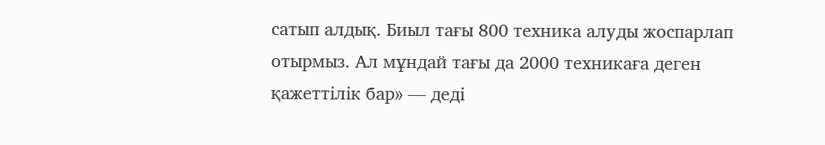сатып алдық. Биыл тағы 800 техника алуды жоспарлап отырмыз. Ал мұндай тағы да 2000 техникаға деген қажеттілік бар» — деді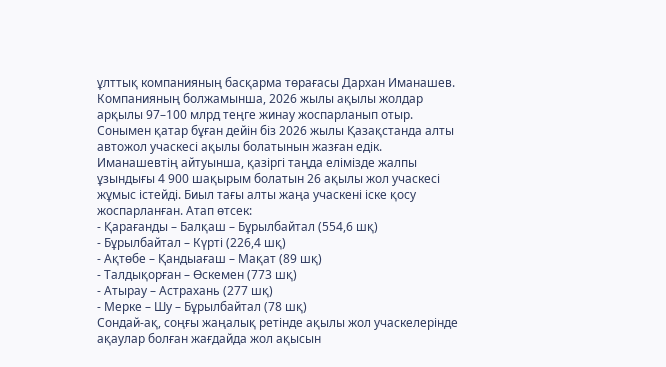ұлттық компанияның басқарма төрағасы Дархан Иманашев.
Компанияның болжамынша, 2026 жылы ақылы жолдар арқылы 97–100 млрд теңге жинау жоспарланып отыр.
Сонымен қатар бұған дейін біз 2026 жылы Қазақстанда алты автожол учаскесі ақылы болатынын жазған едік.
Иманашевтің айтуынша, қазіргі таңда елімізде жалпы ұзындығы 4 900 шақырым болатын 26 ақылы жол учаскесі жұмыс істейді. Биыл тағы алты жаңа учаскені іске қосу жоспарланған. Атап өтсек:
- Қарағанды – Балқаш – Бұрылбайтал (554,6 шқ)
- Бұрылбайтал – Күрті (226,4 шқ)
- Ақтөбе – Қандыағаш – Мақат (89 шқ)
- Талдықорған – Өскемен (773 шқ)
- Атырау – Астрахань (277 шқ)
- Мерке – Шу – Бұрылбайтал (78 шқ)
Сондай-ақ, соңғы жаңалық ретінде ақылы жол учаскелерінде ақаулар болған жағдайда жол ақысын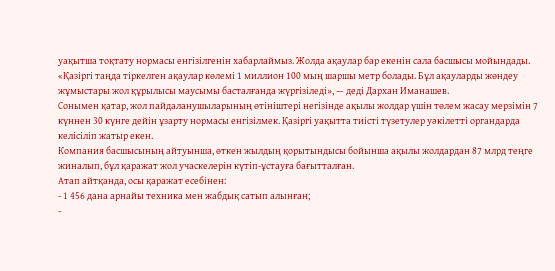уақытша тоқтату нормасы енгізілгенін хабарлаймыз. Жолда ақаулар бар екенін сала басшысы мойындады.
«Қазіргі таңда тіркелген ақаулар көлемі 1 миллион 100 мың шаршы метр болады. Бұл ақауларды жөндеу жұмыстары жол құрылысы маусымы басталғанда жүргізіледі», — деді Дархан Иманашев.
Сонымен қатар, жол пайдаланушыларының өтініштері негізінде ақылы жолдар үшін төлем жасау мерзімін 7 күннен 30 күнге дейін ұзарту нормасы енгізілмек. Қазіргі уақытта тиісті түзетулер уәкілетті органдарда келісіліп жатыр екен.
Компания басшысының айтуынша, өткен жылдың қорытындысы бойынша ақылы жолдардан 87 млрд теңге жиналып, бұл қаражат жол учаскелерін күтіп-ұстауға бағытталған.
Атап айтқанда, осы қаражат есебінен:
- 1 456 дана арнайы техника мен жабдық сатып алынған;
-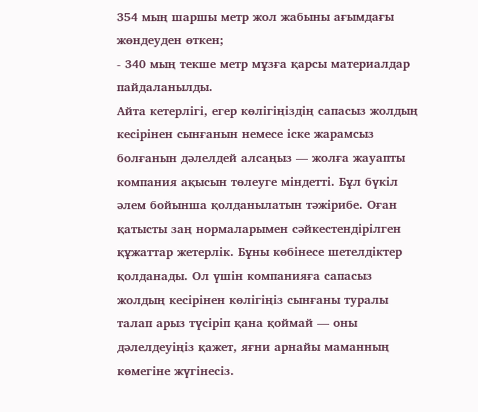354 мың шаршы метр жол жабыны ағымдағы жөндеуден өткен;
- 340 мың текше метр мұзға қарсы материалдар пайдаланылды.
Айта кетерлігі, егер көлігіңіздің сапасыз жолдың кесірінен сынғанын немесе іске жарамсыз болғанын дәлелдей алсаңыз — жолға жауапты компания ақысын төлеуге міндетті. Бұл бүкіл әлем бойынша қолданылатын тәжірибе. Оған қатысты заң нормаларымен сәйкестендірілген құжаттар жетерлік. Бұны көбінесе шетелдіктер қолданады. Ол үшін компанияға сапасыз жолдың кесірінен көлігіңіз сынғаны туралы талап арыз түсіріп қана қоймай — оны дәлелдеуіңіз қажет, яғни арнайы маманның көмегіне жүгінесіз.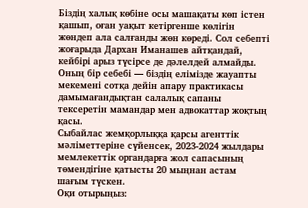Біздің халық көбіне осы машақаты көп істен қашып, оған уақыт кетіргенше көлігін жөндеп ала салғанды жөн көреді. Сол себепті жоғарыда Дархан Иманашев айтқандай, кейбірі арыз түсірсе де дәлелдей алмайды. Оның бір себебі — біздің елімізде жауапты мекемені сотқа дейін апару практикасы дамымағандықтан салалық сапаны тексеретін мамандар мен адвокаттар жоқтың қасы.
Сыбайлас жемқорлыққа қарсы агенттік мәліметтеріне сүйенсек, 2023-2024 жылдары мемлекеттік органдарға жол сапасының төмендігіне қатысты 20 мыңнан астам шағым түскен.
Оқи отырыңыз: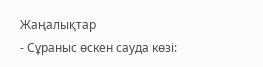Жаңалықтар
- Сұраныс өскен сауда көзі: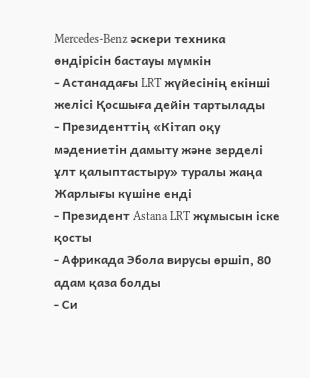Mercedes-Benz әскери техника өндірісін бастауы мүмкін
- Астанадағы LRT жүйесінің екінші желісі Қосшыға дейін тартылады
- Президенттің «Кітап оқу мәдениетін дамыту және зерделі ұлт қалыптастыру» туралы жаңа Жарлығы күшіне енді
- Президент Astana LRT жұмысын іске қосты
- Африкада Эбола вирусы өршіп, 80 адам қаза болды
- Си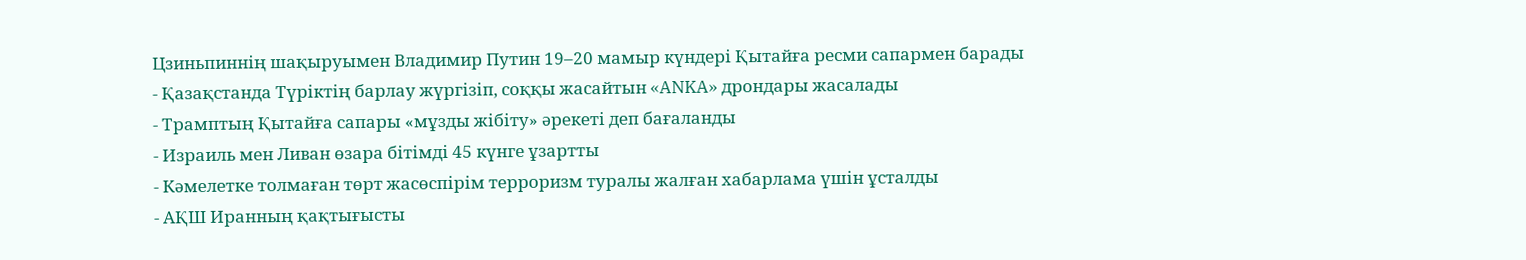Цзиньпиннің шақыруымен Владимир Путин 19–20 мамыр күндері Қытайға ресми сапармен барады
- Қазақстанда Түріктің барлау жүргізіп, соққы жасайтын «ANKA» дрондары жасалады
- Трамптың Қытайға сапары «мұзды жібіту» әрекеті деп бағаланды
- Израиль мен Ливан өзара бітімді 45 күнге ұзартты
- Кәмелетке толмаған төрт жасөспірім терроризм туралы жалған хабарлама үшін ұсталды
- АҚШ Иранның қақтығысты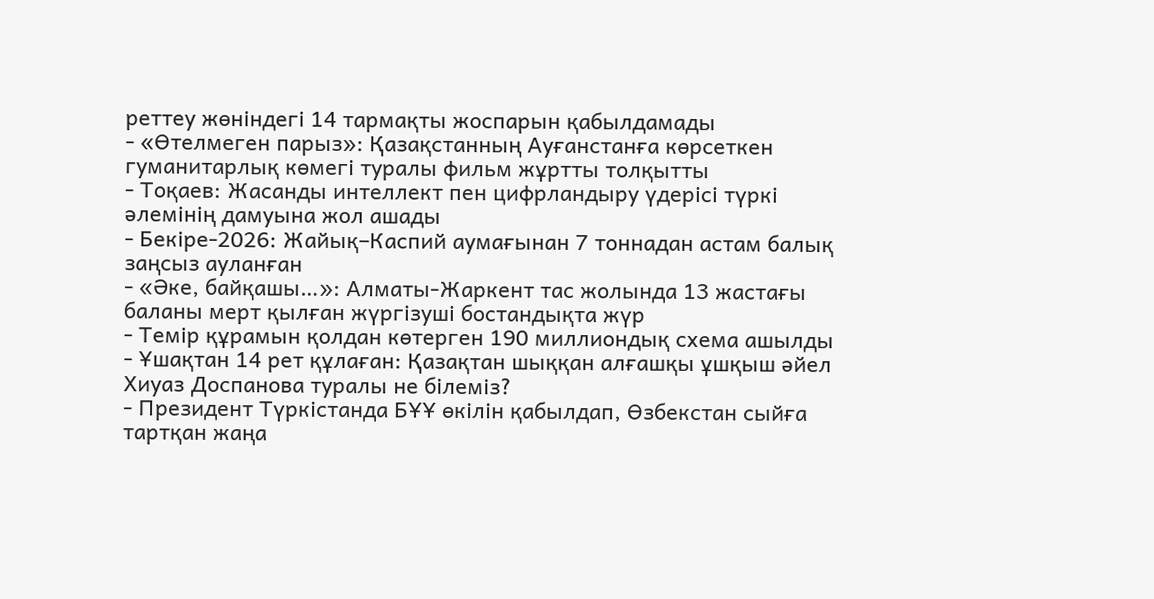реттеу жөніндегі 14 тармақты жоспарын қабылдамады
- «Өтелмеген парыз»: Қазақстанның Ауғанстанға көрсеткен гуманитарлық көмегі туралы фильм жұртты толқытты
- Тоқаев: Жасанды интеллект пен цифрландыру үдерісі түркі әлемінің дамуына жол ашады
- Бекіре-2026: Жайық–Каспий аумағынан 7 тоннадан астам балық заңсыз ауланған
- «Әке, байқашы…»: Алматы-Жаркент тас жолында 13 жастағы баланы мерт қылған жүргізуші бостандықта жүр
- Темір құрамын қолдан көтерген 190 миллиондық схема ашылды
- Ұшақтан 14 рет құлаған: Қазақтан шыққан алғашқы ұшқыш әйел Хиуаз Доспанова туралы не білеміз?
- Президент Түркістанда БҰҰ өкілін қабылдап, Өзбекстан сыйға тартқан жаңа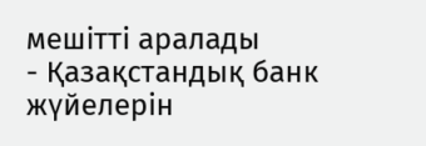мешітті аралады
- Қазақстандық банк жүйелерін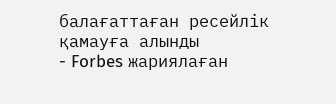балағаттаған ресейлік қамауға алынды
- Forbes жариялаған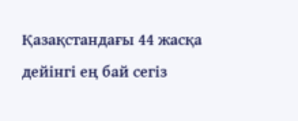Қазақстандағы 44 жасқа дейінгі ең бай сегіз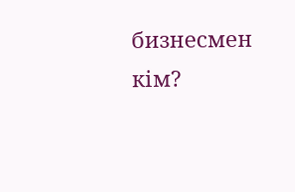бизнесмен кім?